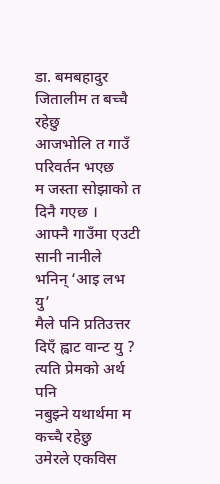डा. बमबहादुर जितालीम त बच्चै रहेछु
आजभोलि त गाउँ परिवर्तन भएछ
म जस्ता सोझाको त दिनै गएछ ।
आफ्नै गाउँमा एउटी सानी नानीले
भनिन् ‘आइ लभ यु’
मैले पनि प्रतिउत्तर दिएँ ह्वाट वान्ट यु ?
त्यति प्रेमको अर्थ पनि
नबुझ्ने यथार्थमा म कच्चै रहेछु
उमेरले एकविस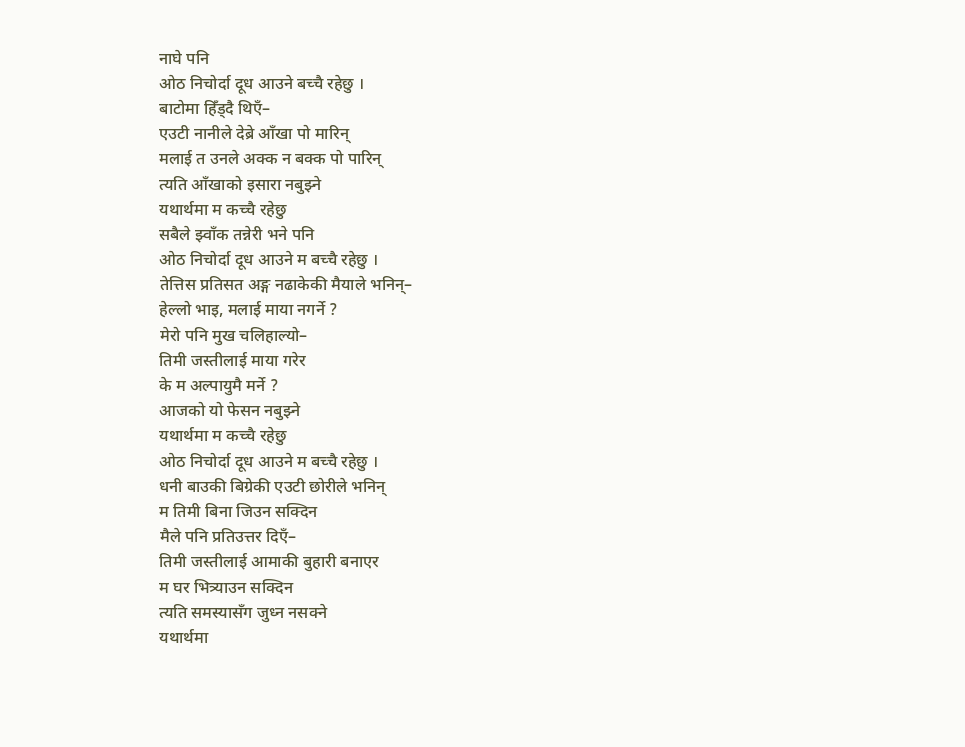नाघे पनि
ओठ निचोर्दा दूध आउने बच्चै रहेछु ।
बाटोमा हिँड्दै थिएँ–
एउटी नानीले देब्रे आँखा पो मारिन्
मलाई त उनले अक्क न बक्क पो पारिन्
त्यति आँखाको इसारा नबुझ्ने
यथार्थमा म कच्चै रहेछु
सबैले झ्वाँक तन्नेरी भने पनि
ओठ निचोर्दा दूध आउने म बच्चै रहेछु ।
तेत्तिस प्रतिसत अङ्ग नढाकेकी मैयाले भनिन्–
हेल्लो भाइ, मलाई माया नगर्ने ?
मेरो पनि मुख चलिहाल्यो–
तिमी जस्तीलाई माया गरेर
के म अल्पायुमै मर्ने ?
आजको यो फेसन नबुझ्ने
यथार्थमा म कच्चै रहेछु
ओठ निचोर्दा दूध आउने म बच्चै रहेछु ।
धनी बाउकी बिग्रेकी एउटी छोरीले भनिन्
म तिमी बिना जिउन सक्दिन
मैले पनि प्रतिउत्तर दिएँ–
तिमी जस्तीलाई आमाकी बुहारी बनाएर
म घर भित्र्याउन सक्दिन
त्यति समस्यासँग जुध्न नसक्ने
यथार्थमा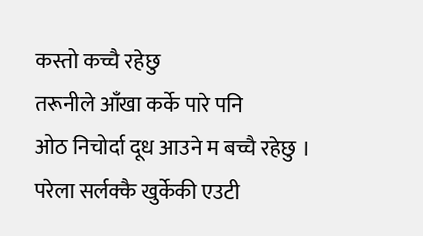कस्तो कच्चै रहेछु
तरूनीले आँखा कर्के पारे पनि
ओठ निचोर्दा दूध आउने म बच्चै रहेछु ।
परेला सर्लक्कै खुर्केकी एउटी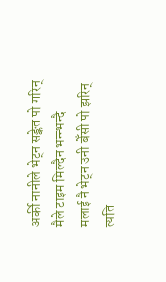अर्की नानीले भेट्न सङ्केत पो गरिन्
मैले टाइम मिल्दैन भन्न्भन्दै
मलाई नै भेट्न उनी बेँसी पो झरिन्
त्यति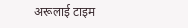अरूलाई टाइम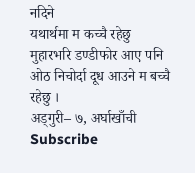नदिने
यथार्थमा म कच्चै रहेछु
मुहारभरि डण्डीफोर आए पनि
ओठ निचोर्दा दूध आउने म बच्चै रहेछु ।
अड्गुरी– ७, अर्घाखाँची
Subscribe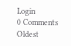Login
0 Comments
Oldest